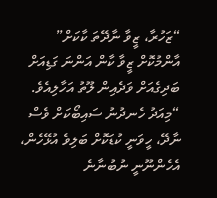“ޒަހުރާ، ޒީވާ ނާދޭތަ ކާކަށް” އާންމުކޮށް ޒީވާ ކާން އަންނަ ގަޑިއަށް ބަދިގެއަށް ވަދެއިން ލޫތު އަހާލިއެވެ.
“މިއަދު ހެނދުނު ސައިބޯކަށް ވެސް ނާދޭ، ހީވަނީ ކުޑަކޮށް ބަލިވެ އުޅޭހެން، އެހެންނޫނީ ނުބުނާނެ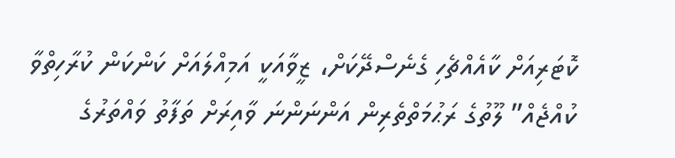ކޮޓަރިއަށް ކާއެއްޗެހި ގެނެސްދޭކަށް، ޒީވާއަކީ އަމިއްލައަށް ކަންކަން ކުރާހިތްވާ ކުއްޖެއް” ލޫތުގެ ރަޙުމަތްތެރިން އަންނަންނަ ވާއިރަށް ތަފާތު ވައްތަރުގެ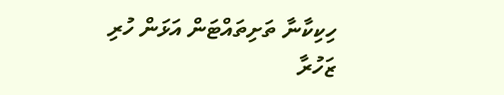ހިކިކާނާ ތަށިތައްޓަން އަޅަން ހުރި ޒަހުރާ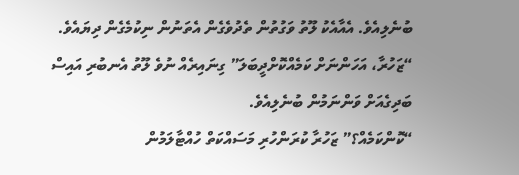ބުނެލިއެވެ. އެއާއެކު ލޫތު ވަގުތުން ތެދުވެގެން އެތަނުން ނިކުމެގެން ދިޔައެވެ.
“ޒަހުރާ، އަހަންނަށް ކަމެއްކޮށްދީބަލަ” ގިނައިރެއް ނުވެ ލޫތު އެނބުރި އައިސް ބަދިގެއަށް ވަންނަމުން ބުނެލިއެވެ.
“ކޮންކަމެއް؟” ޒަހުރާ ކުރަންހުރި މަސައްކަތް ހުއްޓާލަމުން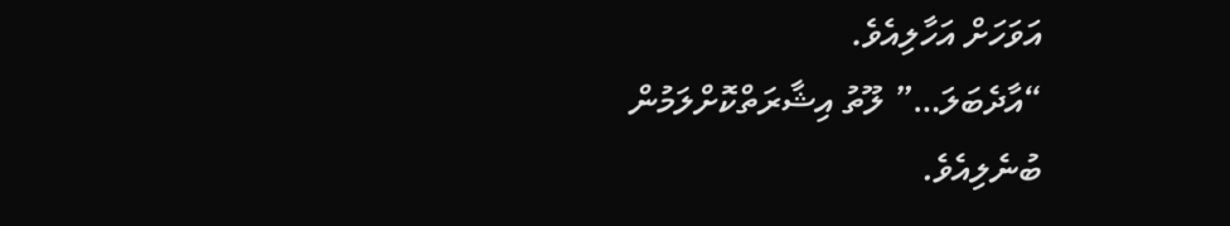އަވަހަށް އަހާލިއެވެ.
“އާދެބަލަ…” ލޫތު އިޝާރަތްކޮށްލަމުން ބުނެލިއެވެ.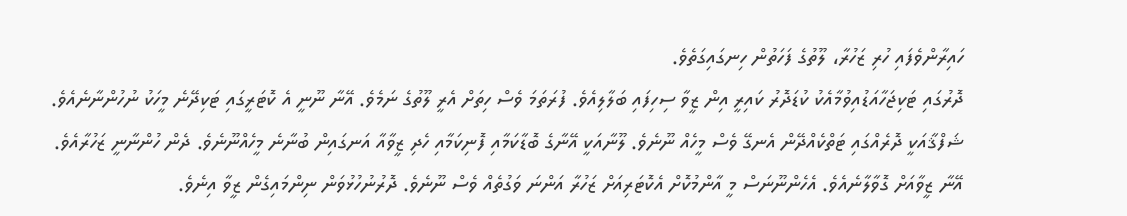ހައިރާންވެފައި ހުރި ޒަހުރާ، ލޫތުގެ ފަހަތުން ހިނގައިގަތެވެ.
ދޮރުގައި ޓަކިޖަހާއަޑުއިވުމާއެކު ކުޑަދޮރު ކައިރީ އިން ޒީވާ ސިހިފައި ބަލާލިއެވެ. ފުރަތަމަ ވެސް ހިތަށް އެރީ ލޫތުގެ ނަމެވެ. އޭނާ ނޫނީ އެ ކޮޓަރީގައި ޓަކިދޭނެ މީހަކު ނުހުންނާނެއެވެ. ޝަފްޤާއަކީ ދޮރެއްގައި ޓަތްކެއްދޭން އެނގޭ ވެސް މީހެއް ނޫނެވެ. ލޫނާއަކީ އޭނާގެ ބޮޑާކަމާއި ފޮނިކަމާއި ހެދި ޒީވާއާ އަނގައިން ބުނާނެ މީހެއްނޫނެވެ. ދެން ހުންނާނީ ޒަހުރާއެވެ. އޭނާ ޒީވާއަށް ގޮވާލާނެއެވެ. އެހެންނޫނަސް މީ އާންމުކޮށް އެކޮޓަރިއަށް ޒަހުރާ އަންނަ ވަގުތެއް ވެސް ނޫނެވެ. ދޮރުނުހުޅުވަން ނިންމައިގެން ޒީވާ އިނެވެ.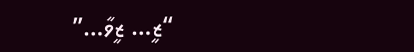“ޒީ… ޒީވާ…”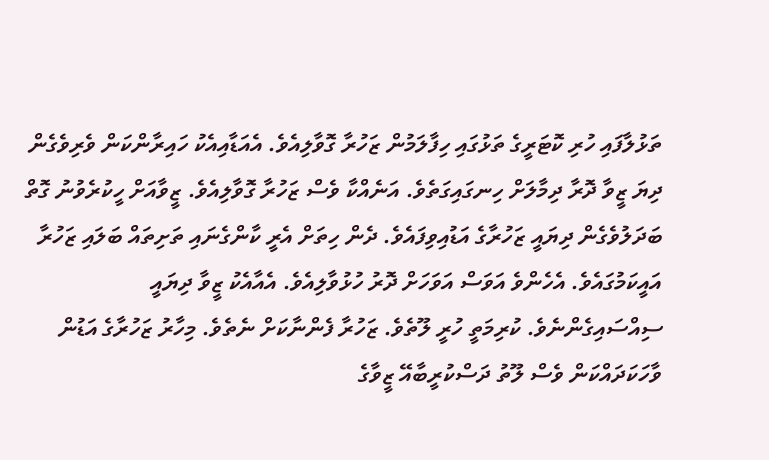ތަޅުލާފައި ހުރި ކޮޓަރީގެ ތަޅުގައި ހިފާލަމުން ޒަހުރާ ގޮވާލިއެވެ. އެއަޑާއިއެކު ހައިރާންކަން ވެރިވެގެން ދިޔަ ޒީވާ ދޮރާ ދިމާލަށް ހިނގައިގަތެވެ. އަނެއްކާ ވެސް ޒަހުރާ ގޮވާލިއެވެ. ޒީވާއަށް ހީކުރެވުނު ގޮތް ބަދަލުވެގެން ދިޔައީ ޒަހުރާގެ އަޑުއިވިފައެވެ. ދެން ހިތަށް އެރީ ކާންގެނައި ތަށިތައް ބަލައި ޒަހުރާ އައީކަމުގައެވެ. އެހެންވެ އަވަސް އަވަހަށް ދޮރު ހުޅުވާލިއެވެ. އެއާއެކު ޒީވާ ދިޔައީ ސިއްސައިގެންނެވެ. ކުރިމަތީ ހުރީ ލޫތެވެ. ޒަހުރާ ފެންނާކަށް ނެތެވެ. މިހާރު ޒަހުރާގެ އަޑުން ވާހަކަދައްކަން ވެސް ލޫތު ދަސްކުރީބާއޭ ޒީވާގެ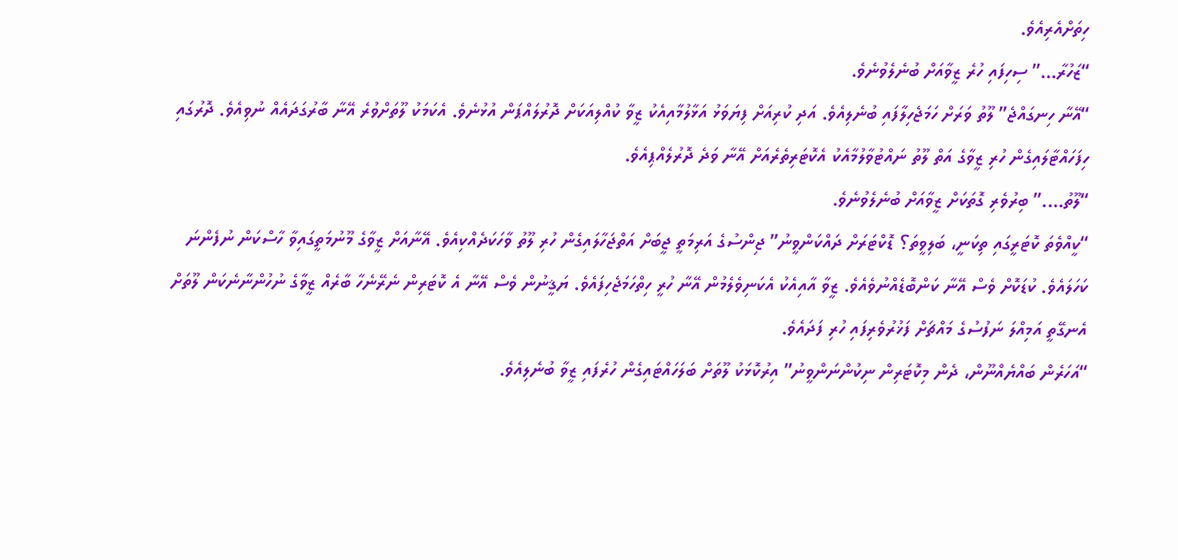ހިތަށްއެރިއެވެ.
“ޒަހުރާ…” ސިހިފައި ހުރެ ޒީވާއަށް ބުނެލެވުނެވެ.
“އޭނާ ހިނގައްޖެ” ލޫތު ވަރަށް ހަމަޖެހިލާފައި ބުނެލިއެވެ. އަދި ކުރިއަށް ފިޔަވަޅު އަޅާލުމާއިއެކު ޒީވާ ކުއްލިއަކަށް ދޮރުލައްޕަން އުޅުނެވެ. އެކަމަކު ލޫތަށްވުރެ އޭނާ ބާރުގަދައެއް ނުވިއެވެ. ދޮރުގައި ހިފަހައްޓާލައިގެން ހުރި ޒީވާގެ އަތް ލޫތު ނައްޓުވާލުމާއެކު އެކޮޓަރިތެރެއަށް އޭނާ ވަދެ ދޮރުލެއްޕިއެވެ.
“ލޫތު….” ބިރުވެރި ގޮތަކަށް ޒީވާއަށް ބުނެލެވުނެވެ.
“ކީއްވެތަ ކޮޓަރީގައި ތިކަނީ، ބަލިވީތަ؟ ޑޮކްޓަރަށް ދައްކަންވީނު” ޖިންސުގެ އަރިމަތީ ޖީބަށް އަތްޖަހާލައިގެން ހުރި ލޫތު ވާހަކަދެއްކިއެވެ. އޭނާއަށް ޒީވާގެ މޫނުމަތީގައިވާ ހާސްކަން ނުފެންނަ ކަހަލައެވެ. ކުޑަކޮށް ވެސް އޭނާ ކަންބޮޑެއްނުވެއެވެ. ޒީވާ އާއިއެކު އެކަނިވެލެމުން އޭނާ ހުރީ ހިތްހަމަޖެހިފައެވެ. ޔަޤީނުން ވެސް އޭނާ އެ ކޮޓަރިން ނެރޭނެހާ ބާރެއް ޒީވާގެ ނުހުންނާނެކަން ލޫތަށް އެނގޭތީ އަމިއްލަ ނަފުސުގެ މައްޗަށް ފަޚުރުވެރިފައި ހުރި ފަދައެވެ.
“އަހަރެން ބައްޔެއްނޫން، ދެން މިކޮޓަރިން ނިކުންނަންވީނު” އިރުކޮޅަކު ލޫތަށް ބަލަހައްޓައިގެން ހުރެފައި ޒީވާ ބުނެލިއެވެ.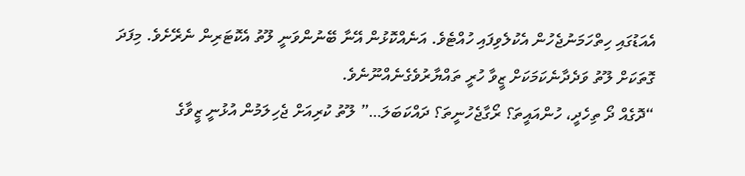އެއަޑުގައި ހިތްހަމަނުޖެހުން އެކުލެވިފައި ހުއްޓެވެ. އަނެއްކޮޅުން އޭނާ ބޭނުންވަނީ ލޫތު އެކޮޓަރިން ނެރޭށެވެ. މިފަދަ ގޮތަކަށް ލޫތު ވަދެދާނެކަމަކަށް ޒީވާ ހުރީ ތައްޔާރުވެގެނެއްނޫނެވެ.
“ދޮގެއް ދޯ ތިހެދީ، ހުންއައީތަ؟ ރޯގާޖެހުނީތަ؟ ދައްކަބަލަ…” ލޫތު ކުރިއަށް ޖެހިލަމުން އުޅުނީ ޒީވާގެ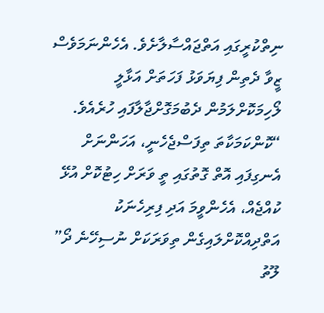ނިތްކުރީގައި އަތްޖައްސާލާށެވެ. އެހެންނަމަވެސް ޒީވާ ދެތިން ފިޔަވަޅު ފަހަތަށް އަޅާލީ ލޯހިމަކޮށްލަމުން ދެބުމަގޮށްޖާލާފައި ހުރެއެވެ.
“ކޮންކަމަކާތަ ތިފަސްޖެހެނީ، އަހަންނަށް އެނގިފައި އޮތް ގޮތުގައި ތީ ވަރަށް ހިޓުކޮށް އުޅޭ ކުއްޖެއް، އެހެންވީމަ އަދި ފިރިހެނަކު އަތްދިއްކޮށްލައިގެން ތިވަރަކަށް ނުސިހޭނެ ދޯ” ލޫތު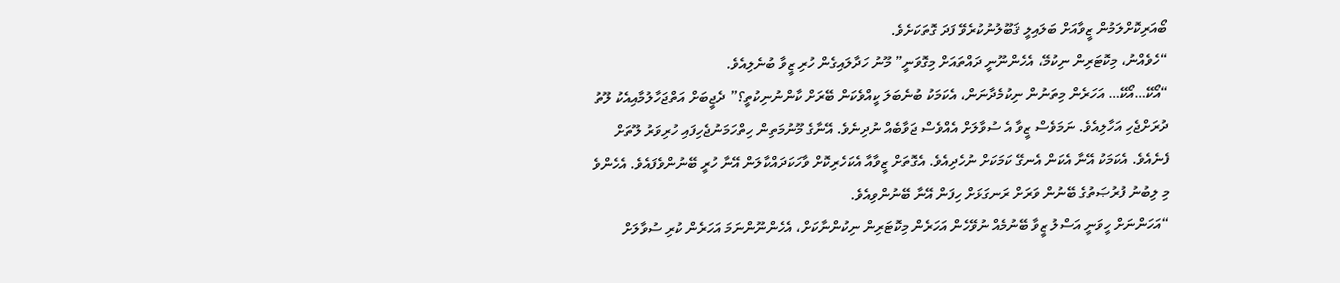ބޯއަރިކޮށްލަމުން ޒީވާއަށް ބަލައިލީ ޤަބޫލުނުކުރެވޭ ފަދަ ގޮތަކަށެވެ.
“ހެވެއްނު، މިކޮޓަރިން ނިކުމޭ، އެހެންނޫނީ ދައްތައަށް މިގޮވަނީ” މޫނު ހަދާލައިގެން ހުރި ޒީވާ ބުނެލިއެވެ.
“އޯކޭ…އޯކޭ… އަހަރެން މިތަނުން ނިކުމެދާނަން، އެކަމަކު ބުނެބަލަ ކީއްވެކަން ބޭރަށް ކާންނުނިކުތީ؟” ދެޖީބަށް އަތްޖަހާލުމާއިއެކު ލޫތު ދުރަށްޖެހި އަހާލިއެވެ. ނަމަވެސް ޒީވާ އެ ސުވާލަށް އެއްވެސް ޖަވާބެއް ނުދިނެވެ. އޭނާގެ މޫނުމަތިން ހިތްހަމަނުޖެހިފައި ހުރިވަރު ލޫތަށް ފެނެއެވެ. އެކަމަކު އޭނާ އެކަން އެނގޭ ކަމަކަށް ނުހެދިއެވެ. އެގޮތަށް ޒީވާއާ އެކަހެރިކޮށް ވާހަކަދައްކާލަން އޭނާ ހުރީ ބޭނުންވެފައެވެ. އެހެންވެ މި ލިބުނު ފުރުޞަތުގެ ބޭނުން ވަރަށް ރަނގަޅަށް ހިފަން އޭނާ ބޭނުންވިއެވެ.
“އަހަންނަށް ހީވަނީ އަސްލު ޒީވާ ބޭނުމެއް ނުވޭހެން އަހަރެން މިކޮޓަރިން ނިކުންނާކަށް، އެހެންނޫންނަމަ އަހަރެން ކުރި ސުވާލަށް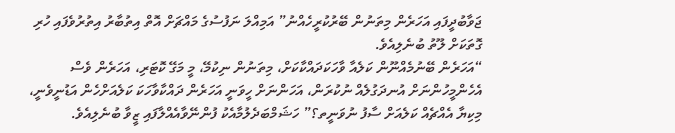ޖަވާބުދީފައި އަހަރެން މިތަނުން ބޭރުކުރީހެއްނު” އަމިއްލަ ނަފުސުގެ މައްޗަށް އޮތް އިތުބާރު އިތުރުވެފައި ހުރި ގޮތަކަށް ލޫތު ބުނެލިއެވެ.
“އަހަރެން ބޭނުމެއްނޫން ކަލެއާ ވާހަކަދައްކާކަށް، މިތަނުން ނިކުމޭ، މީ މަގޭ ކޮޓަރި، އަހަރެން ވެސް އެހެންމީހުންނަށް އުނދަގުލެއް ނުކުރަން، އަހަންނަށް ހީވަނީ އަހަރެން ދައްކާވާހަކަ ކަލެއަށްހެން އަޑުނީވެނީ، މިކިޔާ އެއްޗެއް ކަލެއަށް ސާފު ނުވަނީތ؟” ހަޝަމްބަދެލުމާއެކު ފުންނޭވާއެއްލާފައި ޒީވާ ބުނެލިއެވެ.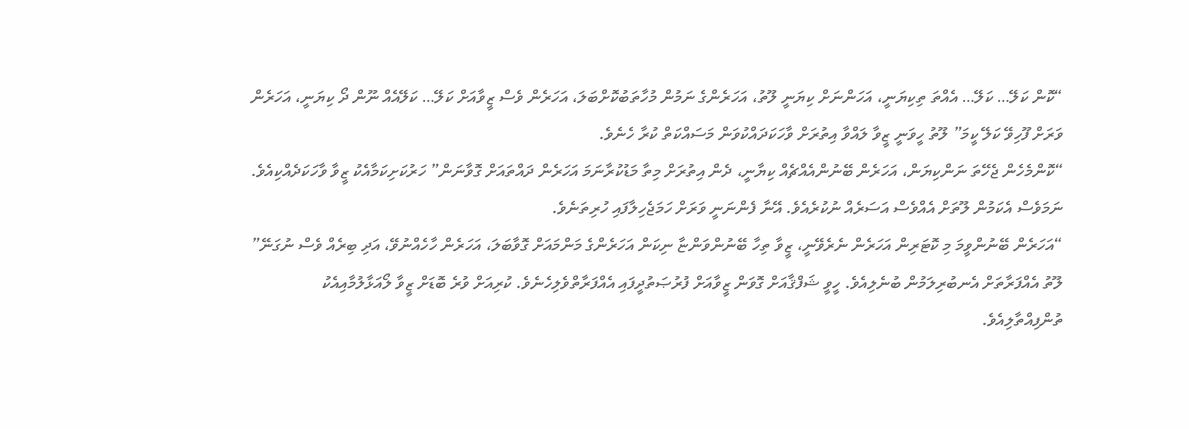“ކޮން ކަލޭ… ކަލޭ… އެއްތަ ތިކިޔަނީ، އަހަންނަށް ކިޔަނީ ލޫތު، އަހަރެންގެ ނަމުން މުހާތަބުކޮށްބަލަ، އަހަރެން ވެސް ޒީވާއަށް ކަލޭ… ކަލޭއެއް ނޫން ދޯ ކިޔަނީ، އަހަރެން ވަރަށް ފޫހިވޭ ކަލޭ ކީމަ” ލޫތު ހީވަނީ ޒީވާ ލައްވާ އިތުރަށް ވާހަކަދައްކުވަން މަސައްކަތް ކުރާ ހެނެވެ.
“ކޮންމެހެން ޖެހޭތަ ނަންކިޔަން، އަހަރެން ބޭނުންއެއްޗެއް ކިޔާނީ، ދެން އިތުރަށް މިތާ މަޑުކުރާނަމަ އަހަރެން ދައްތައަށް ގޮވާނަން” ހަރުކަށިކަމާއެކު ޒީވާ ވާހަކަދެއްކިއެވެ. ނަމަވެސް އެކަމުން ލޫތަށް އެއްވެސް އަސަރެއް ނުކުރެއެވެ. އޭނާ ފެންނަނީ ވަރަށް ހަމަޖެހިލާފައި ހުރިތަނެވެ.
“އަހަރެން ބޭނުންވީމަ މި ކޮޓަރިން އަހަރެން ނެރެވޭނީ، ޒީވާ ތިހާ ބޭނުންވަންޏާ ނިކަން އަހަރެންގެ މަންމައަށް ގޮވާބަލަ، އަހަރެން ހާހެއްނުވޭ، އަދި ބިރެއް ވެސް ނުގަނޭ” ލޫތު އެއްފަރާތަށް އެނބުރިލަމުން ބުނެލިއެވެ. ހީވީ ޝަފްޤާއަށް ގޮވަން ޒީވާއަށް ފުރުޞަތުދީފައި އެއްފަރާތްވެލިހެނެވެ. ކުރިއަށް ވުރެ ބޮޑަށް ޒީވާ ލޯއަޅާލުމާއިއެކު ތުންފިއްތާލިއެވެ.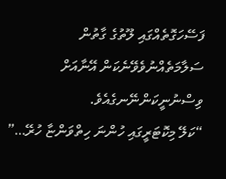ފަސޭހަގޮތެއްގައި ލޫތުގެ ގާތުން ސަލާމަތެއްނުވެވޭނެކަން އޭނާއަށް ވިސްނުނީކަންނޭނގެއެވެ.
“ކަލޭ މިކޮޓަރީގައި ހުންނަ ހިތްވަންޏާ ހުރޭ…”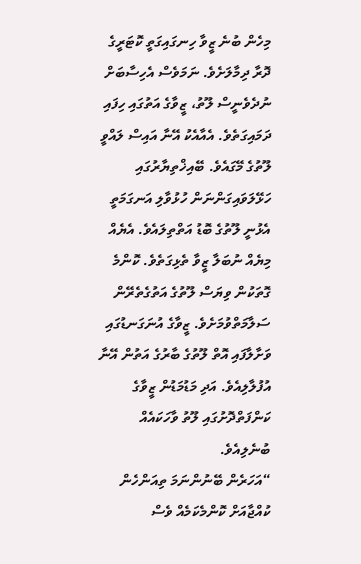މިހެން ބުނެ ޒީވާ ހިނގައިގަތީ ކޮޓަރީގެ ދޮރާ ދިމާލަށެވެ. ނަމަވެސް އެހިސާބަށް ނުދެވެނީސް ލޫތު، ޒީވާގެ އަތުގައި ހިފައި ދަމައިގަތެވެ. އެއާއެކު އޭނާ އައިސް ލައްވީ ލޫތުގެ މޭގައެވެ. ބޭއިޚްތިޔާރުގައި ހަޅޭލަވައިގަންނަން ހުޅުވާލި އަނގަމަތީ އެޅުނީ ލޫތުގެ ބޮޑު އަތްތިލައެވެ. އެޔެއް މިޔެއް ނުބަލާ ޒީވާ ތެޅިގަތެވެ. ކޮންމެ ގޮތަކުން ވިޔަސް ލޫތުގެ އަތުގެތެރޭން ސަލާމަތްވުމަށެވެ. ޒީވާގެ އުނަގަނޑުގައި ވަށާލާފައި އޮތް ލޫތުގެ ބާރުގެ އަތުން އޭނާ އުފުލާލިއެވެ. އަދި މަޑުމަޑުން ޒީވާގެ ކަންފަތްދޮށުގައި ލޫތު ވާހަކައެއް ބުނެލިއެވެ.
“އަހަރެން ބޭނުންނަމަ ތިއަންހެން ކުއްޖާއަށް ކޮންމެކަމެއް ވެސް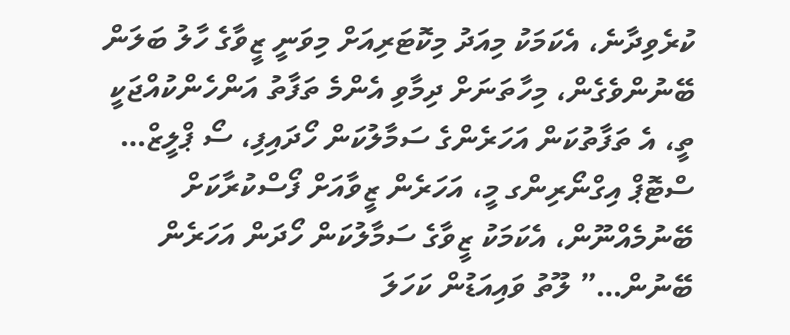ކުރެވިދާނެ، އެކަމަކު މިއަދު މިކޮޓަރިއަށް މިވަނީ ޒީވާގެ ހާލު ބަލަން ބޭނުންވެގެން، މިހާތަނަށް ދިމާވި އެންމެ ތަފާތު އަންހެންކުއްޖަކީ ތީ، އެ ތަފާތުކަން އަހަރެންގެ ސަމާލުކަން ހޯދައިފި، ސޯ ޕްލީޒް… ސްޓޮޕް އިގްނޯރިންގ މީ، އަހަރެން ޒީވާއަށް ފޯސްކުރާކަށް ބޭނުމެއްނޫން، އެކަމަކު ޒީވާގެ ސަމާލުކަން ހޯދަން އަހަރެން ބޭނުން…” ލޫތު ވައިއަޑުން ކަހަލަ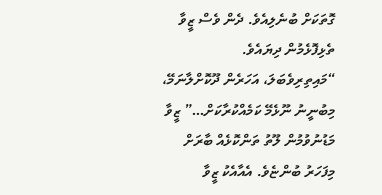ގޮތަކަށް ބުނެލިއެވެ. ދެން ވެސް ޒީވާ ތެޅިފޮޅެމުން ދިޔައެވެ.
“މައިތިރިވެބަލަ، އަހަރެން ދޫކޮށްލާނަމޭ، މިބުނީނު ނޫޅެމޭ ކަމެއްކުރާކަށް…” ޒީވާ މަޑުނުވުމުން ލޫތު ތަންކޮޅެއް ބާރަށް މިފަހަރު ބުންޏެވެ. އެއާއެކު ޒީވާ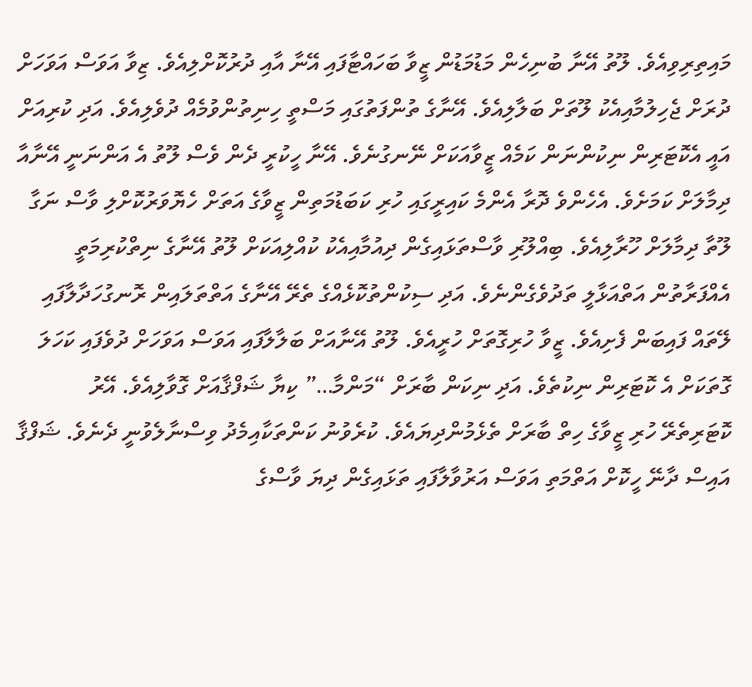މައިތިރިވިއެވެ. ލޫތު އޭނާ ބުނިހެން މަޑުމަޑުން ޒީވާ ބަހައްޓާފައި އޭނާ އާއި ދުރުކޮށްލިއެވެ. ޒިވާ އަވަސް އަވަހަށް ދުރަށް ޖެހިލުމާއިއެކު ލޫތަށް ބަލާލިއެވެ. އޭނާގެ ތުންފަތުގައި މަސްތީ ހިނިތުންވުމެއް ދުވެލިއެވެ. އަދި ކުރިއަށް އައީ އެކޮޓަރިން ނިކުންނަން ކަމެއް ޒީވާއަކަށް ނޭނގުނެވެ. އޭނާ ހީކުރީ ދެން ވެސް ލޫތު އެ އަންނަނީ އޭނާއާ ދިމާލަށް ކަމަށެވެ. އެހެންވެ ދޮރާ އެންމެ ކައިރީގައި ހުރި ކަބަޑުމަތިން ޒީވާގެ އަތަށް ހެޔޮވަރުކޮށްލި ވާސް ނަގާ ލޫތާ ދިމާލަށް ހޫރާލިއެވެ. ބިއްލޫރި ވާސްތަޅައިގެން ދިއުމާއިއެކު ކުއްލިއަކަށް ލޫތު އޭނާގެ ނިތްކުރިމަތީ އެއްފަރާތުން އަތްއަޅާލީ ތަދުވެގެންނެވެ. އަދި ސިކުންތުކޮޅެއްގެ ތެރޭ އޭނާގެ އަތްތަލައިން ރޮނގުހަދާލާފައި ލޭތައް ފައިބަން ފެށިއެވެ. ޒީވާ ހުރިގޮތަށް ހުރީއެވެ. ލޫތު އޭނާއަށް ބަލާލާފައި އަވަސް އަވަހަށް ދުވެފައި ކަހަލަ ގޮތަކަށް އެ ކޮޓަރިން ނިކުތެވެ. އަދި ނިކަން ބާރަށް “މަންމާ…” ކިޔާ ޝަފްޤާއަށް ގޮވާލިއެވެ. އޭރު ކޮޓަރިތެރޭ ހުރި ޒީވާގެ ހިތް ބާރަށް ތެޅެމުންދިޔައެވެ. ކުރެވުނު ކަންތަކާއިމެދު ވިސްނާލެވުނީ ދެނެވެ. ޝަފްޤާ އައިސް ދާނޭ ހީކޮށް އަތްމަތި އަވަސް އަރުވާލާފައި ތަޅައިގެން ދިޔަ ވާސްގެ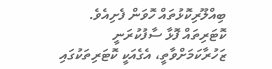ބިއްލޫރިކޮޅުތައް ހޮވަން ފެށިއެވެ. ކޮޓަރިތައް ފޮޅާ ސާފުކުރަނީ ޒަހުރާކަމަށްވާތީ، އެގެއަކީ ކޮޓަރިތަކުގައި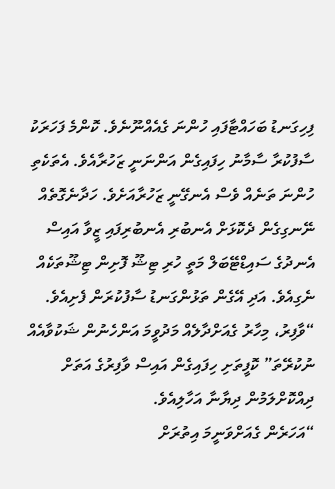ފިހިގަނޑު ބަހައްޓާފައި ހުންނަ ގެއެއްނޫނެވެ. ކޮންމެ ފަހަރަކު ސާފުކުރާ ސާމާނު ހިފައިގެން އަންނަނީ ޒަހުރާއެވެ. އެތަކެތި ހުންނަ ތަނެއް ވެސް އެނގޭނީ ޒަހުރާއަށެވެ. ހަދާނެގޮތެއް ނޭނގިގެން ދެކޮޅަށް އެނބުރި އެނބުރިފައި ޒީވާ އައިސް އެނދުގެ ސައިޑްޓޭބަލް މަތީ ހުރި ޓިޝޫ ފޮށިން ޓިޝޫތަކެއް ނެގިއެވެ. އަދި އޭގެން ތަޅުންގަނޑު ސާފުކުރަން ފެށިއެވެ.
“ވާފިރު، މިހާރު ގެއަށްދާލެއް މަދުވީމަ އަންހެނުން ޝަކުވާއެއް ނުކުރޭތަ” ކޮފީތަށި ހިފައިގެން އައިސް ވާފިރުގެ އަތަށް ދިއްކޮށްލަމުން ދިޔާނާ އަހާލިއެވެ.
“އަހަރެން ގެއަށްވަނީމަ އިތުރަށް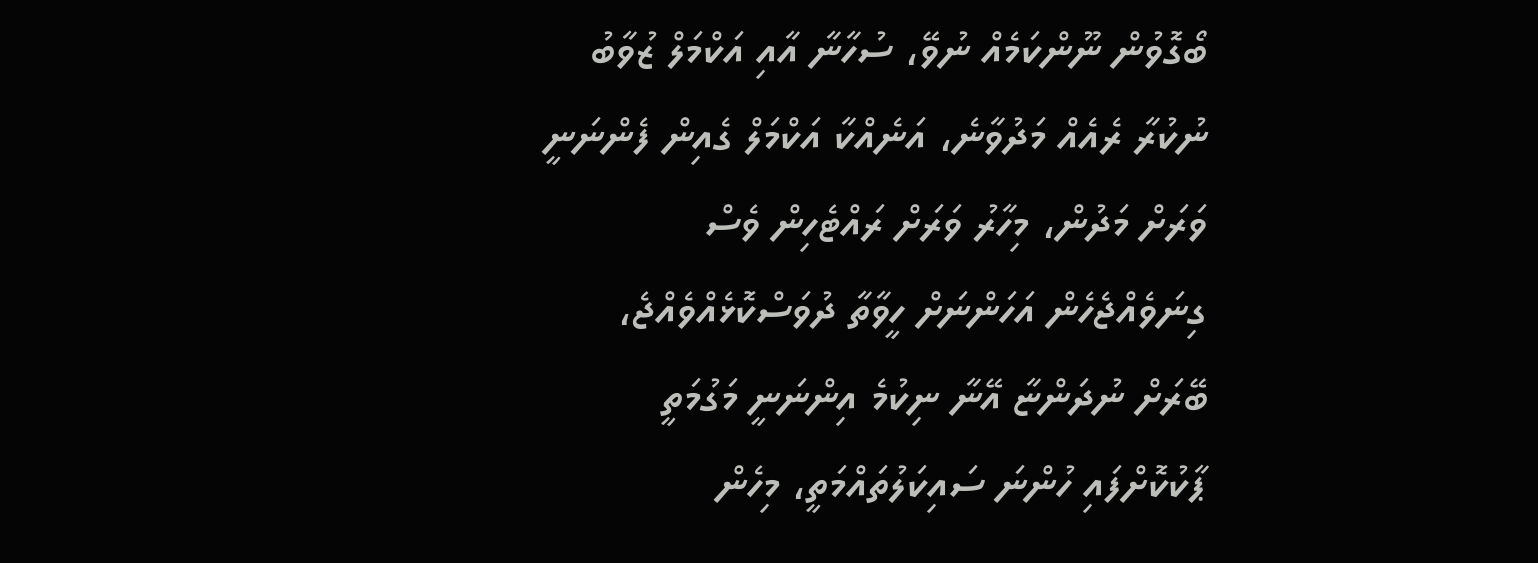ބޯގޮވުން ނޫންކަމެއް ނުވޭ، ސުހާނާ އާއި އަކްމަލް ޒުވާބު ނުކުރާ ރެއެއް މަދުވާނެ، އަނެއްކާ އަކްމަލް ގެއިން ފެންނަނީ ވަރަށް މަދުން، މިހާރު ވަރަށް ރައްޓެހިން ވެސް ގިނަވެއްޖެހެން އަހަންނަށް ހީވާތާ ދުވަސްކޮޅެއްވެއްޖެ، ބޭރަށް ނުދަންޏާ އޭނާ ނިކުމެ އިންނަނީ މަގުމަތީ ޕާކުކޮށްފައި ހުންނަ ސައިކަލުތައްމަތީ، މިހެން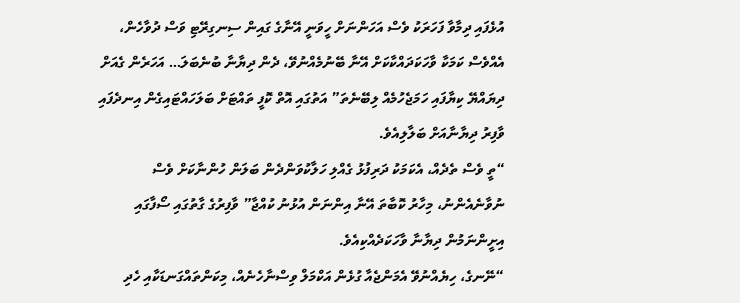އުޅެފައި ދިމާވާ ފަހަރަކު ވެސް އަހަންނަށް ހީވަނީ އޭނާގެ ގައިން ސިނގިރޭޓި ވަސް ދުވާހެން، އެއްވެސް ކަމަކާ ވާހަކަދައްކާކަށް އޭނާ ބޭނުމެއްނުވޭ، ދެން ދިޔާނާ ބުނެބަލަ… އަހަރެން ގެއަށް ދިޔައްޔޭ ކިޔާފައި ހަމަޖެހުމެއް ލިބޭނެތަ” އަތުގައި އޮތް ކޮފީ ތައްޓަށް ބަލަހައްޓައިގެން އިނދެފައި ވާފިރު ދިޔާނާއަށް ބަލާލިއެވެ.
“ތީ ވެސް ތެދެއް، އެކަމަކު ދަރިފުޅު ގެއްލި ހަލާކުވަންދެން ބަލަން ހުންނާކަށް ވެސް ނުވާނެއެންނު، މިހާރު ކޮބާތަ އޭނާ އިންނަން އުޅުނު ކުއްޖާ” ވާފިރުގެ ގާތުގައި ސޯފާގައި އިށީންނަމުން ދިޔާނާ ވާހަކަދެއްކިއެވެ.
“ނޭނގެ، ހިޔެއްނުވޭ އެމަންޖެއާ ގުޅެން އަކްމަލް ވިސްނާހެނެއް، މިކަންތައްގަނޑަކާއި ހެދި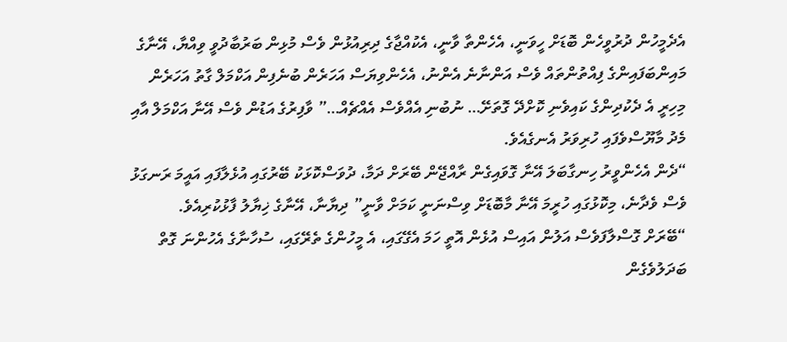އެދެމީހުން ދުރުވީހެން ބޮޑަށް ހީވަނީ، އެހެންތާ ވާނީ، އެކުއްޖާގެ ދިރިއުޅުން ވެސް މުޅިން ބަރުބާދުވީ ވިއްޔާ، އޭނާގެ މައިންބަފައިންގެ ފިއްތުންތައް ވެސް އަންނާނެ އެންނު، އެހެންވިޔަސް އަހަރެން ބުނެފިން އަކްމަލް ގާތު އަހަރެން މިހިރީ އެ ދެކުދިންގެ ކައިވެނި ކޮށްދޭ ގޮތަށޭ… ނުބުނި އެއްވެސް އެއްޗެއް…” ވާފިރުގެ އަޑުން ވެސް އޭނާ އަކްމަލް އާއި މެދު މާޔޫސްވެފައި ހުރިވަރު އެނގެއެވެ.
“ދެން އެހެންވީރު ހިނގާބަލަ އޭނާ ގޮވައިގެން ރާއްޖޭން ބޭރަށް ދަމާ، ދުވަސްކޮޅަކު ބޭރުގައި އުޅެލާފައި އައީމަ ރަނގަޅު ވެސް ވެދާނެ، މިކޮޅުގައި ހުރީމަ އޭނާ މާބޮޑަށް ވިސްނަނީ ކަމަށް ވާނީ” ދިޔާނާ، އޭނާގެ ޚިޔާލު ފާޅުކުރިއެވެ.
“ބޭރަށް ގޮސްލާފަވެސް އަލުން އައިސް އުޅެން އޮތީ ހަމަ އެގޭގައި، އެ މީހުންގެ ތެރޭގައި، ސުހާނާގެ އެހުންނަ ގޮތް ބަދަލުވެގެން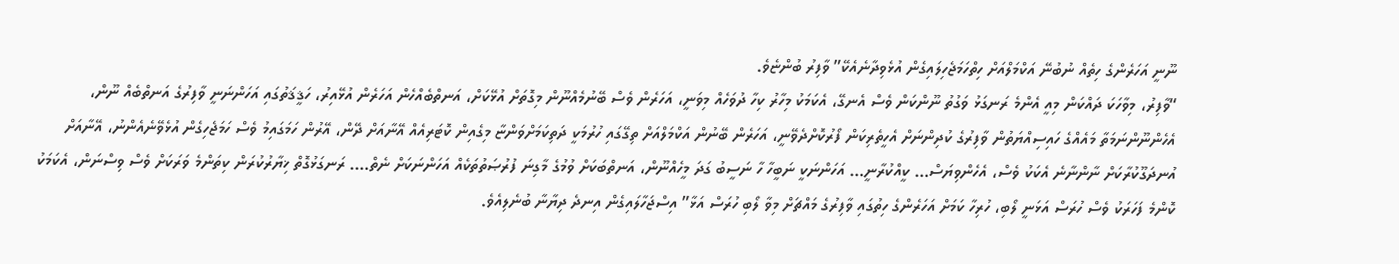ނޫނީ އަހަރެންގެ ހިތެއް ނުބުނޭ އަކްމަލްއަށް ހިތްހަމަޖެހިލައިގެން އުޅެވިދާނެއެކޭ” ވާފިރު ބުންޏެވެ.
“ވާފިރު، މިވާހަކަ ދައްކަން މިއީ އެންމެ ރަނގަޅު ވަގުތު ނޫންކަން ވެސް އެނގޭ، އެކަމަކު މިހާރު ކިހާ ދުވަހެއް މިވަނީ، އަހަރެން ވެސް ބޭނުމެއްނޫން މިގޮތަށް އުޅޭކަށް، އަނތްބެއްހެން އަހަރެން އުޅޭއިރު، ހަޤީޤަތުގައި އަހަންނަނީ ވާފިރުގެ އަނތްބެއް ނޫން، އެހެންނޫންނަމަތާ މައެއްގެ ހައިސިއްޔަތުން ވާފިރުގެ ކުދިންނަށް އެހީތެރިކަން ފޯރުކޮށްދެވޭނީ، އަހަރެން ބޭނުން އަކްމަލްއަށް ތިގޭގައި ހުރުމަކީ ދަތިކަމަށްވަންޏާ މިގެއިން ކޮޓަރިއެއް އޭނާއަށް ދޭން، އޭރުން ހަމަގައިމު ވެސް ހަމަޖެހިގެން އުޅެވޭނެއެންނު، އޭނާއަށް އުނދަގޫކުރާކަށް ނާންނާނެ އެކަކު ވެސް، އެހެންވިޔަސް… ކީއްކުރާނީ… އަހަންނަކީ ނަބީހާ ހާ ނަސީބު ގަދަ މީހެއްނޫން، އަނތްބަކަށް ވުމުގެ މާގިނަ ފުރުޞަތުތަކެއް އަހަންނަކަށް ނެތް…. ރަނގަޅުގޮތް ޚިޔާރުކުރަން ކިތަންމެ ވަރަކަށް ވެސް ވިސްނަން، އެކަމަކު ކޮންމެ ފަހަރަކު ވެސް ހުރަސް އަޅަނީ ލޯބި، ހުރިހާ ކަމަށް އަހަރެންގެ ހިތުގައި ވާފިރުގެ މައްޗަށް މިވާ ލޯބި ހުރަސް އަޅާ” އިސްޖަހާލައިގެން އިނދެ ދިޔާނާ ބުނެލިއެވެ.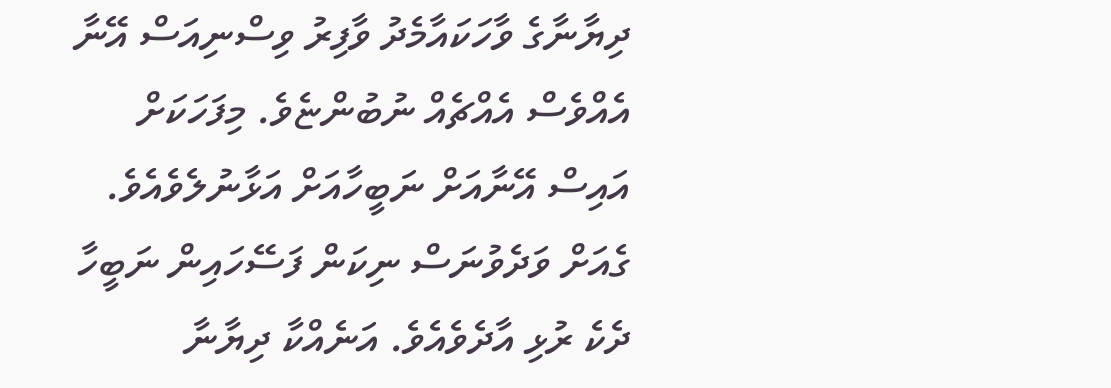ދިޔާނާގެ ވާހަކައާމެދު ވާފިރު ވިސްނިއަސް އޭނާ އެއްވެސް އެއްޗެއް ނުބުންޏެވެ. މިފަހަކަށް އައިސް އޭނާއަށް ނަބީހާއަށް އަޅާނުލެވެއެވެ. ގެއަށް ވަދެވުނަސް ނިކަން ފަސޭހައިން ނަބީހާ ދެކެ ރުޅި އާދެވެއެވެ. އަނެއްކާ ދިޔާނާ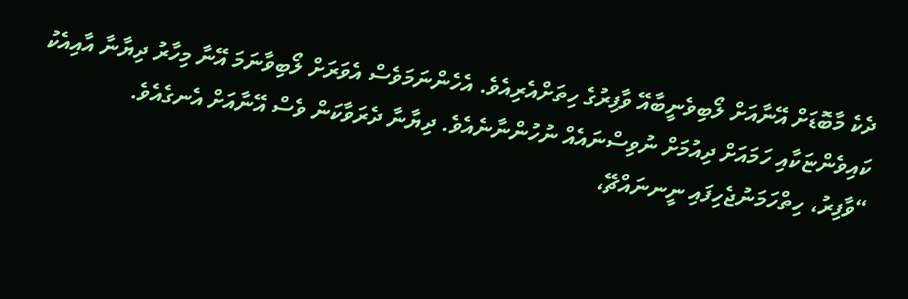ދެކެ މާބޮޑަށް އޭނާއަށް ލޯބިވެނީބާއޭ ވާފިރުގެ ހިތަށްއެރިއެވެ. އެހެންނަމަވެސް އެވަރަށް ލޯބިވާނަމަ އޭނާ މިހާރު ދިޔާނާ އާއިއެކު ކައިވެންޏަކާއި ހަމައަށް ދިއުމަށް ނުވިސްނައެއް ނުހުންނާނެއެވެ. ދިޔާނާ ދެރަވާކަން ވެސް އޭނާއަށް އެނގެއެވެ.
“ވާފިރު، ހިތްހަމަނުޖެހިފައި ނީނނައްޗޭ،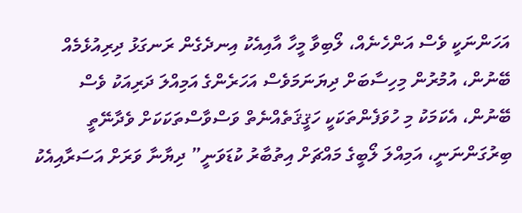އަހަންނަކީ ވެސް އަންހެނެއް، ލޯބިވާ މީހާ އާއިއެކު އިނދެގެން ރަނގަޅު ދިރިއުޅެމެއް ބޭނުން، އުމުރުން މިހިސާބަށް ދިޔަނަމަވެސް އަހަރެންގެ އަމިއްލަ ދަރިއަކު ވެސް ބޭނުން، އެކަމަކު މި ހުވަފެންތަކަކީ ހަޤީޤަތެއްނެތް ވަސްވާސްތަކަކަށް ވެދާނޭތީ ބިރުގަންނަނީ، އަމިއްލަ ލޯބީގެ މައްޗަށް އިތުބާރު ކުޑަވަނީ” ދިޔާނާ ވަރަށް އަސަރާއިއެކު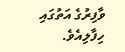ވާފިރުގެ އަތުގައި ހިފާލިއެވެ.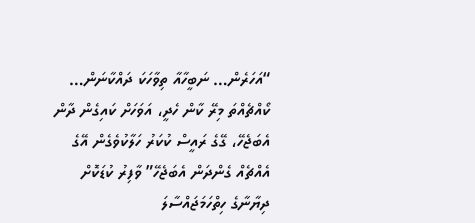“އަހަރެން… ނަބީހާއާ ތިވާހަކަ ދައްކާނަން… ކޯއްޗެއްތަ މިރޭ ކާން ހެދީ، އަވަހަށް ކައިގެން ދާން އެބަޖެހޭ، ގޭގެ ރައީސް ކުކަރު ހަލާކުވެގެން އޭގެ އެއްޗެއް ގެންދަން އެބަޖެހޭ” ވާފިރު ކުޑަކޮށް ދިޔާނާގެ ހިތްހަމަޖައްސާލަ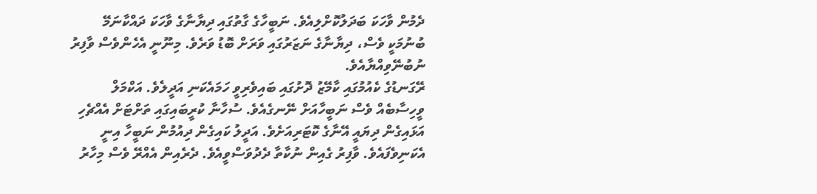ދެމުން ވާހަކަ ބަދަލުކޮށްލިއެވެ. ނަބީހާގެ ގާތުގައި ދިޔާނާގެ ވާހަކަ ދައްކާނަމޭ ބުނުމަކީ ވެސް، ދިޔާނާގެ ނަޒަރުގައި ވަރަށް ބޮޑު ވަރެވެ. މިނޫނީ އެހެންވެސް ވާފިރު ނުބުނޭވިއްޔާއެވެ.
ރޭގަނޑުގެ ކެއުމުގައި ކާމޭޒު ދޮށުގައި ބައިވެރިވީ ހަމައެކަނި އަދީލެވެ. އަކްމަލް ވީހިސާބެއް ވެސް ނަބީހާއަށް ނޭނގެއެވެ. ސުހާނާ ކުރީބައިގައި ތަށްޓަށް އެއްޗެހި އަޅައިގެން ދިޔައީ އޭނާގެ ކޮޓަރިއަށެވެ. އަދީލު ކައިގެން ދިއުމުން ނަބީހާ އިނީ އެކަނިވެފައެވެ. ވާފިރު ގެއިން ނުކާތާ ދެދުވަސްވީއެވެ. ދެރެއިން އެއްރޭ ވެސް މިހާރު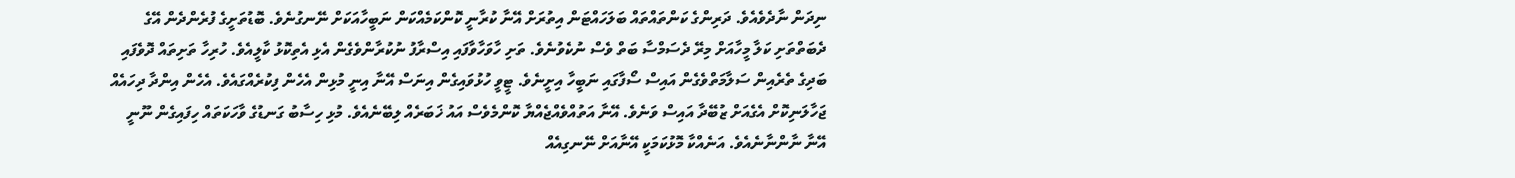ނިދަން ނާދެވެއެވެ. ދަރިންގެ ކަންތައްތައް ބަލަހައްޓަން އިތުރަށް އޭނާ ކުރާނީ ކޮންކަމެއްކަން ނަބީހާއަކަށް ނޭނގުނެވެ. ބޮޑުތަށީގެ ފުރެންދެން އޭގެ ދެބަތްތަށި ކަލާ މީހާއަށް މިރޭ ދެސަމްސާ ބަތް ވެސް ނުކެވުނެވެ. ތަށި ހާވަހާވާފައި އިސްރާފު ނުކުރާންވެގެން އެޅި އެތިކޮޅު ކާލީއެވެ. ހުރިހާ ތަށިތައް ދޮވެފައި ބަދިގެ ތެރެއިން ސަލާމަތްވެގެން އައިސް ސޯފާގައި ނަބީހާ އިށީނެވެ. ޓީވީ ހުޅުވައިގެން އިނަސް އޭނާ އިނީ މުޅިން އެހެން ފިކުރެއްގައެވެ. އެހެން އިންދާ ދިހައެއް ޖަހާލަނިކޮށް އެގެއަށް ޒުބޭދާ އައިސް ވަނެވެ. އޭނާ އަތުއްވެއްޖެއްޔާ ކޮންމެވެސް އައު ޚަބަރެއް ލިބޭނެއެވެ. މުޅި ހިސާބު ގަނޑުގެ ވާހަކަތައް ހިފައިގެން ނޫނީ އޭނާ ނާންނާނެއެވެ. އަނެއްކާ މޮޅުކަމަކީ އޭނާއަށް ނޭނގިއެއް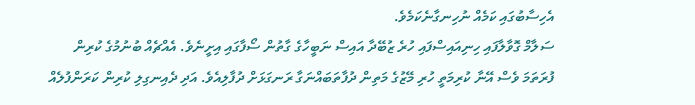އެހިސާބުގައި ކަމެއް ނުހިނގާނެކަމެވެ.
ސަލާމް ގޮވާލާފައި ހިނިއައިސްފައި ހުރެ ޒުބޭދާ އައިސް ނަބީހާގެ ގާތުން ސޯފާގައި އިށީނެވެ. އެއްޗެއް ބުނުމުގެ ކުރިން ފުރަތަމަ ވެސް އޭނާ ކުރިމަތީ ހުރި މޭޒުގެ މަތިން ދުފާތަބައްނަގާ ރަނގަޅަށް ދުފާލިއެވެ. އަދި ދެއިނގިލި ކުރިން ކަރަންފުލެއް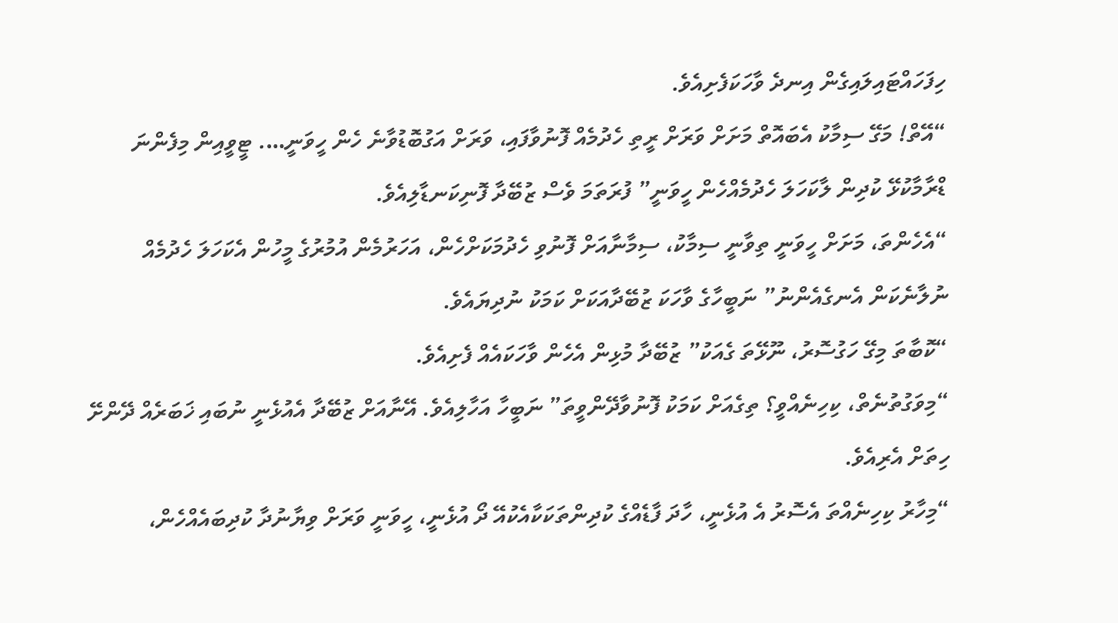ހިފަހައްޓައިލައިގެން އިނދެ ވާހަކަފެށިއެވެ.
“އޭތް! މަގޭ ސިމާކު އެބައޮތް މަށަށް ވަރަށް ރީތި ހެދުމެއް ފޮނުވާފައި، ވަރަށް އަގުބޮޑުވާނެ ހެން ހީވަނީ…. ޓީވީއިން މިފެންނަ ޑްރާމާކުޅޭ ކުދިން ލާކަހަލަ ހެދުމެއްހެން ހީވަނީ” ފުރަތަމަ ވެސް ޒުބޭދާ ފޮނިކަނޑާލިއެވެ.
“އެހެންތަ، މަށަށް ހީވަނީ ތިވާނީ ސިމާކު، ސިމާނާއަށް ފޮނުވި ހެދުމަކަށްހެން، އަހަރުމެން އުމުރުގެ މީހުން އެކަހަލަ ހެދުމެއް ނުލާނެކަން އެނގެއެންނު” ނަބީހާގެ ވާހަކަ ޒުބޭދާއަކަށް ކަމަކު ނުދިޔައެވެ.
“ކޮބާތަ މިގޭ ހަގުސޮރު، ނޫޅޭތަ ގެއަކު” ޒުބޭދާ މުޅިން އެހެން ވާހަކައެއް ފެށިއެވެ.
“މިވަގުތުނެތް، ކިހިނެއްވީ؟ ތިގެއަށް ކަމަކު ފޮނުވާދޭންވީތަ” ނަބީހާ އަހާލިއެވެ. އޭނާއަށް ޒުބޭދާ އެއުޅެނީ ނުބައި ޚަބަރެއް ދޭންށޭ ހިތަށް އެރިއެވެ.
“މިހާރު ކިހިނެއްތަ އެސޮރު އެ އުޅެނީ، ހާދަ ފާޑެއްގެ ކުދިންތަކަކާއެކުއޭ ދޯ އުޅެނީ، ހީވަނީ ވަރަށް ވިޔާނުދާ ކުދިބައެއްހެން،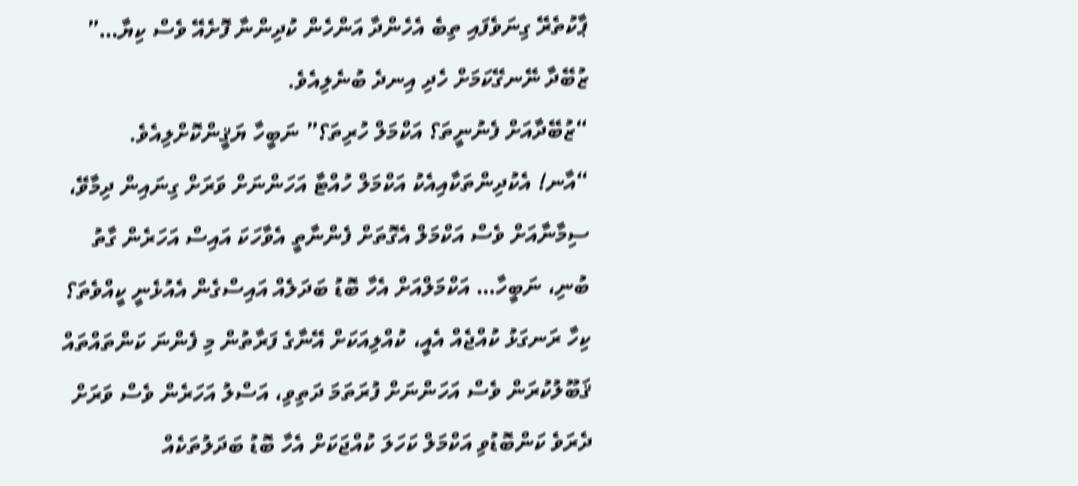ޕާކުތެރޭ ގިނަވެފައި ތިބެ އެހެންދާ އަންހެން ކުދިންނާ ފޮށެއޭ ވެސް ކިޔާ…” ޒުބޭދާ ނޭނގޭކަމަށް ހެދި އިނދެ ބުނެލިއެވެ.
“ޒުބޭދާއަށް ފެނުނީތަ؟ އަކްމަލް ހުރިތަ؟” ނަބީހާ ޔަޤީންކޮށްލިއެވެ.
“އާނ! އެކުދިންތަކާއިއެކު އަކްމަލް ހުއްޓާ އަހަންނަށް ވަރަށް ގިނައިން ދިމާވޭ، ސިމާނާއަށް ވެސް އަކްމަލް އެގޮތަށް ފެންނާތީ އެވާހަކަ އައިސް އަހަރެން ގާތު ބުނި، ނަބީހާ… އަކްމަލްއަށް އެހާ ބޮޑު ބަދަލެއް އައިސްގެން އެއުޅެނީ ކީއްވެތަ؟ ކިހާ ރަނގަޅު ކުއްޖެއް އެއީ، ކުއްލިއަކަށް އޭނާގެ ފަރާތުން މި ފެންނަ ކަންތައްތައް ޤަބޫލުކުރަން ވެސް އަހަންނަށް ފުރަތަމަ ދަތިވި، އަސްލު އަހަރެން ވެސް ވަރަށް ދެރަވެ ކަންބޮޑުވި އަކްމަލް ކަހަލަ ކުއްޖަކަށް އެހާ ބޮޑު ބަދަލުތަކެއް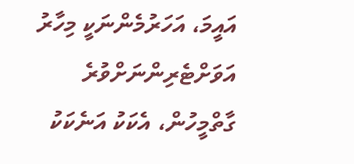އައީމަ، އަހަރުމެންނަކީ މިހާރު އަވަށްޓެރިންނަށްވުރެ ގާތްމީހުން، އެކަކު އަނެކަކު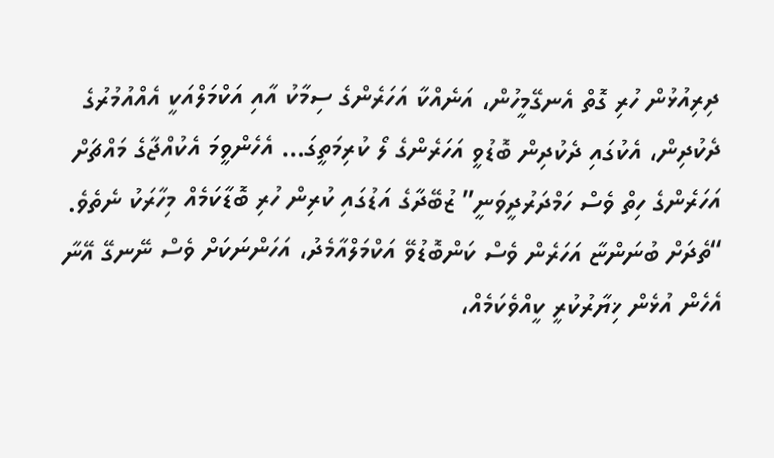ދިރިއުޅުން ހުރި ގޮތް އެނގޭމީހުން، އަނެއްކާ އަހަރެންގެ ސިމާކު އާއި އަކްމަލްއަކީ އެއްއުމުރުގެ ދެކުދިން، އެކުގައި ދެކުދިން ބޮޑުވީ އަހަރެންގެ ލޯ ކުރިމަތީގަ… އެހެންވީމަ އެކުއްޖާގެ މައްޗަށް އަހަރެންގެ ހިތް ވެސް ހަމްދަރުދީވަނީ” ޒުބޭދާގެ އަޑުގައި ކުރިން ހުރި ބޮޑާކަމެއް މިހާރަކު ނެތެވެ.
“ތެދަށް ބުނަންޏާ އަހަރެން ވެސް ކަންބޮޑުވޭ އަކްމަލްއާމެދު، އަހަންނަކަށް ވެސް ނޭނގޭ އޭނާ އެހެން އުޅެން ޚިޔާރުކުރީ ކީއްވެކަމެއް،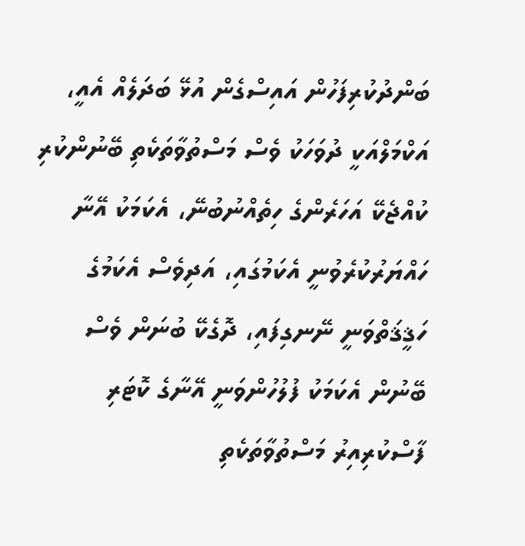ބަންދުކުރިފަހުން އައިސްގެން އުޅޭ ބަދަލެއް އެއީ، އަކްމަލްއަކީ ދުވަހަކު ވެސް މަސްތުވާތަކެތި ބޭނުންކުރި ކުއްޖެކޭ އަހަރެންގެ ހިތެއްނުބުނޭ، އެކަމަކު އޭނާ ހައްޔަރުކުރެވުނީ އެކަމުގައި، އަދިވެސް އެކަމުގެ ހަޤީޤަތްވަނީ ނޭނގިފައި، ދޮގެކޭ ބުނަން ވެސް ބޭނުން އެކަމަކު ފުލުހުންވަނީ އޭނާގެ ކޮޓަރި ފާސްކުރިއިރު މަސްތުވާތަކެތި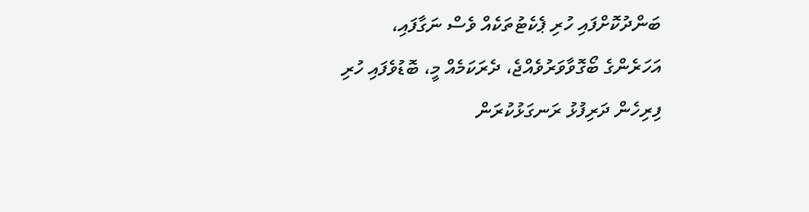ބަންދުކޮށްފައި ހުރި ޕެކެޓުތަކެއް ވެސް ނަގާފައި، އަހަރެންގެ ބޯގޮވާވަރުވެއްޖެ، ދެރަކަމެއް މީ، ބޮޑުވެފައި ހުރި ފިރިހެން ދަރިފުޅު ރަނގަޅުކުރަން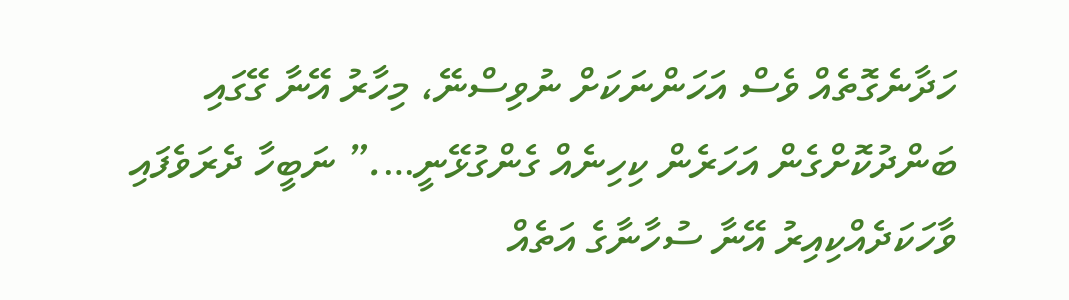ހަދާނެގޮތެއް ވެސް އަހަންނަކަށް ނުވިސްނޭ، މިހާރު އޭނާ ގޭގައި ބަންދުކޮށްގެން އަހަރެން ކިހިނެއް ގެންގުޅޭނީ….” ނަބީހާ ދެރަވެފައި ވާހަކަދެއްކިއިރު އޭނާ ސުހާނާގެ އަތެއް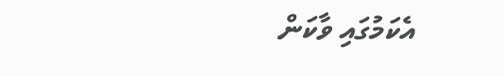އެކަމުގައި ވާކަން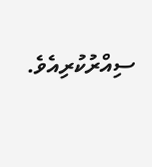ސިއްރުކުރިއެވެ.